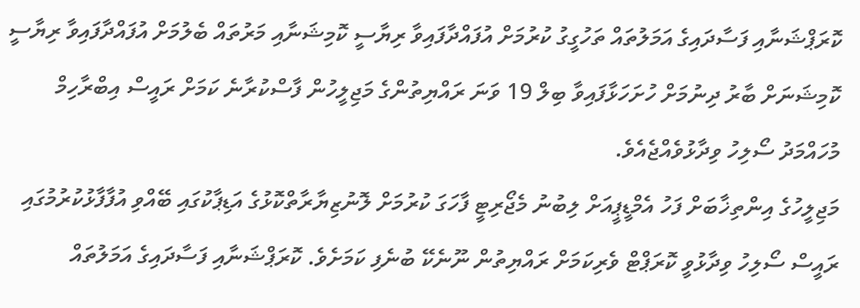ކޮރަޕްޝަނާއި ފަސާދައިގެ އަމަލުތައް ތަހުގީގު ކުރުމަށް އުފައްދާފައިވާ ރިޔާސީ ކޮމިޝަނާއި މަރުތައް ބެލުމަށް އުފައްދާފައިވާ ރިޔާސީ ކޮމިޝަނަށް ބާރު ދިނުމަށް ހުށަހަޅާފައިވާ ބިލް 19 ވަނަ ރައްޔިތުންގެ މަޖިލީހުން ފާސްކުރާނެ ކަމަށް ރައީސް އިބްރާހިމް މުހައްމަދު ސޯލިހު ވިދާޅުވެއްޖެއެވެ.
މަޖިލީހުގެ އިންތިޚާބަށް ފަހު އެމްޑީޕީއަށް ލިބުނު މެޖޯރިޓީ ފާހަގަ ކުރުމަށް ލޮނުޒިޔާރާތްކޮޅުގެ އަޑިޕާކުގައި ބޭއްވި އުފާފާޅުކުރުމުގައި ރައީސް ސޯލިހު ވިދާޅުވީ ކޮރަޕްޓް ވެރިކަމަށް ރައްޔިތުން ނޫނެކޭ ބުނެފި ކަމަށެވެ. ކޮރަޕްޝަނާއި ފަސާދައިގެ އަމަލުތައް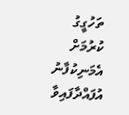ތަހުގީގު ކުރުމަށް އެމަނިކުފާނު އުފައްދާފައިވާ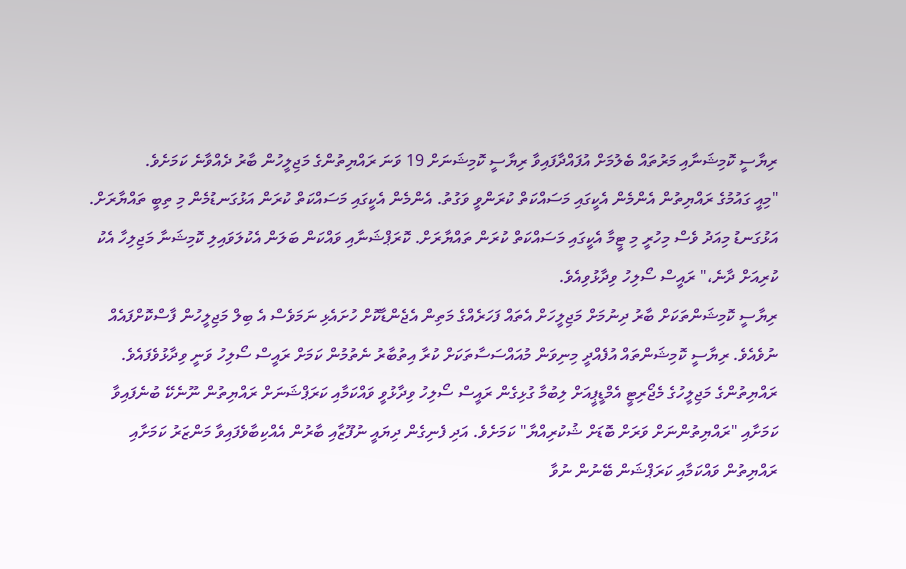ރިޔާސީ ކޮމިޝަނާއި މަރުތައް ބެލުމަށް އުފައްދާފައިވާ ރިޔާސީ ކޮމިޝަނަށް 19 ވަނަ ރައްޔިތުންގެ މަޖިލީހުން ބާރު ދެއްވާނެ ކަމަށެވެ.
"މިއީ ގައުމުގެ ރައްޔިތުން އެންމެން އެކީގައި މަސައްކަތް ކުރަންވީ ވަގުތު. އެންމެން އެކީގައި މަސައްކަތް ކުރަން އަޅުގަނޑުމެން މި ތިބީ ތައްޔާރަށް. އަޅުގަނޑު މިއަދު ވެސް މިހުރީ މި ޓީމާ އެކީގައި މަސައްކަތް ކުރަން ތައްޔާރަށް. ކޮރަޕްޝަނާއި ވައްކަން ބަލަން އެކުލަވައިލި ކޮމިޝަނާ މަޖިލިހާ އެކު ކުރިއަށް ދާނެ،" ރައީސް ސޯލިހު ވިދާޅުވިއެވެ.
ރިޔާސީ ކޮމިޝަންތަކަށް ބާރު ދިނުމަށް މަޖިލީހަށް އެތައް ފަހަރެއްގެ މަތިން އެޖެންޑާކޮށް ހުށައެޅި ނަމަވެސް އެ ބިލް މަޖިލީހުން ފާސްކޮށްފައެއް ނުވެއެވެ. ރިޔާސީ ކޮމިޝަންތައް އުފެއްދީ މިނިވަން މުއައްސަސާތަކަށް ކުރާ އިތުބާރު ނެތުމުން ކަމަށް ރައީސް ސޯލިހު ވަނީ ވިދާޅުވެފައެވެ.
ރައްޔިތުންގެ މަޖިލީހުގެ މެޖޯރިޓީ އެމްޑީޕީއަށް ލިބުމާ ގުޅިގެން ރައީސް ސޯލިހު ވިދާޅުވީ ވައްކަމާއި ކަރަޕްޝަނަށް ރައްޔިތުން ނޫނެކޭ ބުނެފައިވާ ކަމަށާއި "ރައްޔިތުންނަށް ވަރަށް ބޮޑަށް ޝުކުރިއްޔާ" ކަމަށެވެ. އަދި ފެނިގެން ދިޔައީ ނުފޫޒާއި ބާރުން އެއްކިބާވެފައިވާ މަންޒަރު ކަމަށާއި ރައްޔިތުން ވައްކަމާއި ކަރަޕްޝަން ބޭނުން ނުވާ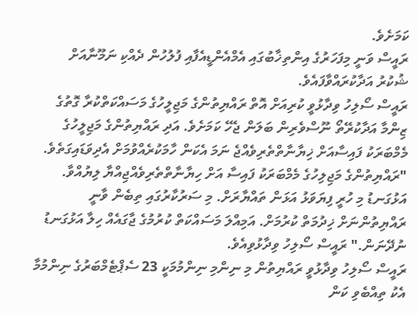ކަމަށެވެ.
ރައީސް ވަނީ މިފަހަރުގެ އިންތިޚާބުގައި އެމްއެންޑީއެފާއި ފުލުހުން ދެއްކި ނަމޫނާއަށް ޝުކުރު އަދާކުރައްވާފައެވެ.
ރައީސް ސޯލިހު ވިދާޅުވީ ކުރިއަށް އޮތް ރައްޔިތުންގެ މަޖިލީހުގެ މަސައްކަތްކުރާ ގޮތުގެ ޒިންމާ އަދާކުރޭތޯ ނޫސްވެރިން ބަލަން ޖެހޭ ކަމަށެވެ. އަދި ރައްޔިތުންގެ މަޖިލީހުގެ މެމްބަރަކު ފައިސާއަށް ޚިޔާނާތްތެރިވެއްޖެ ނަމަ އެކަން ހާމަކުރެއްވުމަށް އެދިވަޑައިގަތެވެ.
"ރައްޔިތުންގެ މަޖިލިހުގެ މެމްބަރަކު ފައިސާ އަށް ހިޔާނާތްތެރިވެއްޖިއްޔާ ލިޔުއްވާ. އަޅުގަނޑު މި ހުރީ ފިޔަވަޅު އަޅަން ތައްޔާރަށް. މި ސަރުކާރުގައި ތިބެން ވާނީ ރައްޔިތުންނަށް ޚިދުމަތް ކުރުމަށް. އަމިއްލަ މަސައްކަތް ކުރުމުގެ ޖާގައެއް ހިލާ އަޅުގަނޑު ނުދޭނަން." ރައީސް ސޯލިހު ވިދާޅުވިއެވެ.
ރައީސް ސޯލިހު ވިދާޅުވީ ރައްޔިތުން މި ނިންމި ނިންމުމަކީ 23 ސެޕްޓެމްބަރުގެ ނިންމުމާ އެކު ތިއްބެވި ކަން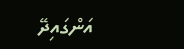އަންގައިދޭ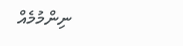ނިންމުމެއް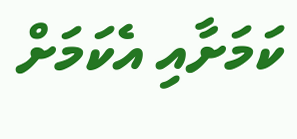ކަމަށާއި އެކަމަށް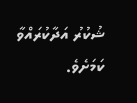ޝުކުރު އަދާކުރައްވާ ކަމަށެވެ.